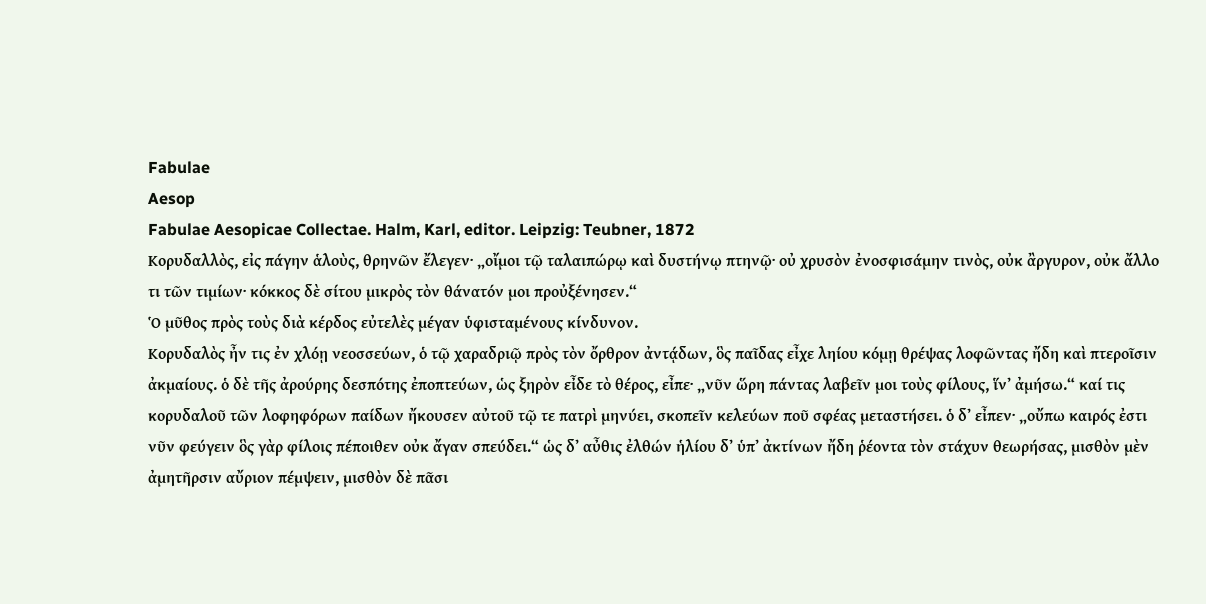Fabulae
Aesop
Fabulae Aesopicae Collectae. Halm, Karl, editor. Leipzig: Teubner, 1872
Κορυδαλλὸς, εἰς πάγην ἁλοὺς, θρηνῶν ἔλεγεν· „οἴμοι τῷ ταλαιπώρῳ καὶ δυστήνῳ πτηνῷ· οὐ χρυσὸν ἐνοσφισάμην τινὸς, οὐκ ἂργυρον, οὐκ ἄλλο τι τῶν τιμίων· κόκκος δὲ σίτου μικρὸς τὸν θάνατόν μοι προὐξένησεν.“
Ὁ μῦθος πρὸς τοὺς διὰ κέρδος εὐτελὲς μέγαν ὑφισταμένους κίνδυνον.
Κορυδαλὸς ἦν τις ἐν χλόῃ νεοσσεύων, ὁ τῷ χαραδριῷ πρὸς τὸν ὄρθρον ἀντᾴδων, ὃς παῖδας εἶχε ληίου κόμῃ θρέψας λοφῶντας ἤδη καὶ πτεροῖσιν ἀκμαίους. ὁ δὲ τῆς ἀρούρης δεσπότης ἐποπτεύων, ὡς ξηρὸν εἶδε τὸ θέρος, εἶπε· „νῦν ὥρη πάντας λαβεῖν μοι τοὺς φίλους, ἵνʼ ἀμήσω.“ καί τις κορυδαλοῦ τῶν λοφηφόρων παίδων ἤκουσεν αὐτοῦ τῷ τε πατρὶ μηνύει, σκοπεῖν κελεύων ποῦ σφέας μεταστήσει. ὁ δʼ εἶπεν· „οὔπω καιρός ἐστι νῦν φεύγειν ὃς γὰρ φίλοις πέποιθεν οὐκ ἄγαν σπεύδει.“ ὡς δʼ αὖθις ἐλθών ἡλίου δʼ ὑπʼ ἀκτίνων ἤδη ῥέοντα τὸν στάχυν θεωρήσας, μισθὸν μὲν ἀμητῆρσιν αὔριον πέμψειν, μισθὸν δὲ πᾶσι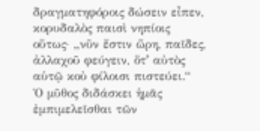δραγματηφόροις δώσειν εἶπεν, κορυδαλὸς παισὶ νηπίοις οὕτως· „νῦν ἔστιν ὥρη, παῖδες, ἀλλαχοῦ φεύγειν, ὅτʼ αὐτὸς αὑτῷ κοὐ φίλοισι πιστεύει.“
Ὁ μῦθος διδάσκει ἡμᾶς ἐμπιμελεῖσθαι τῶν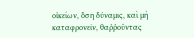οἰκείων, ὅση δύναμις, καὶ μὴ καταφρονεῖν, θαῤῥοῦντας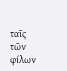ταῖς τῶν φίλων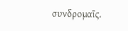συνδρομαῖς.